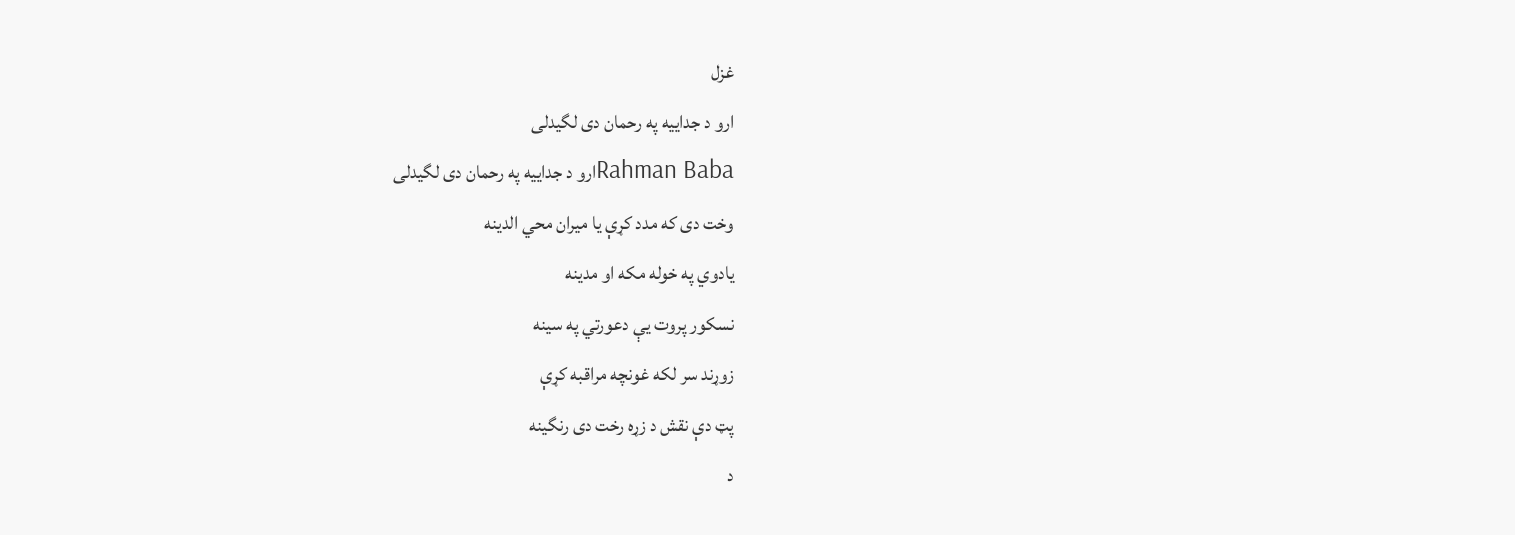غزل
ارو د جداييه په رحمان دی لگيدلی
Rahman Babaارو د جداييه په رحمان دی لگيدلی
وخت دی که مدد کړې يا ميران محي الدينه
يادوي په خوله مکه او مدينه
نسکور پروت يې دعورتي په سينه
زوړند سر لکه غونچه مراقبه کړې
پټ دې نقش د زړه رخت دی رنگينه
د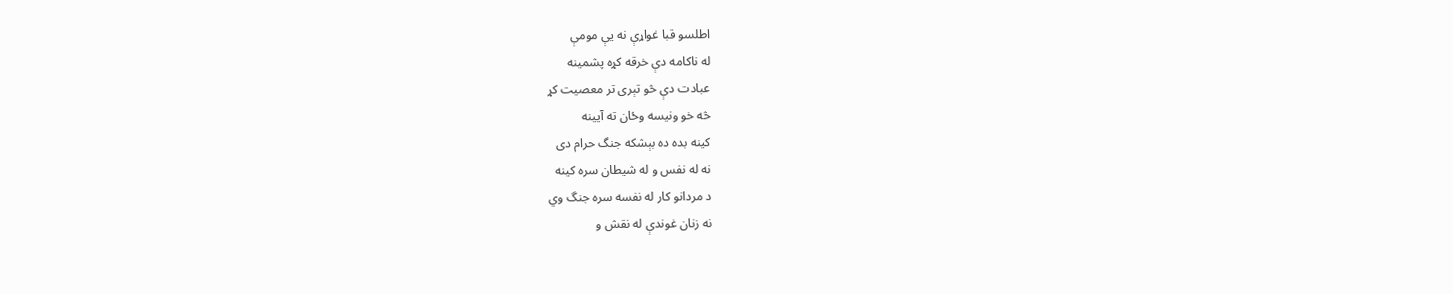اطلسو قبا غواړې نه يې مومې
له ناکامه دې خرقه کړه پشمينه
عبادت دې څو تېری تر معصيت کړ
څه خو ونيسه وځان ته آيينه
کينه بده ده بېشکه جنگ حرام دی
نه له نفس و له شيطان سره کينه
د مردانو کار له نفسه سره جنگ وي
نه زنان غوندې له نقش و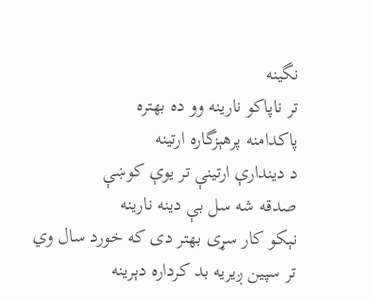نگينه
تر ناپاکو نارينه وو ده بهتره
پاکدامنه پرهېزگاره ارتينه
د ديندارې ارتينې تر يوې کوښې
صدقه شه سل بې دينه نارينه
نېکو کار سړی بهتر دی که خورد سال وي
تر سپين ږيريه بد کرداره دېرينه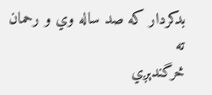بدکردار که صد ساله وي و رحمان ته
څرگندېږي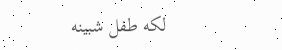لکه طفل شبينه